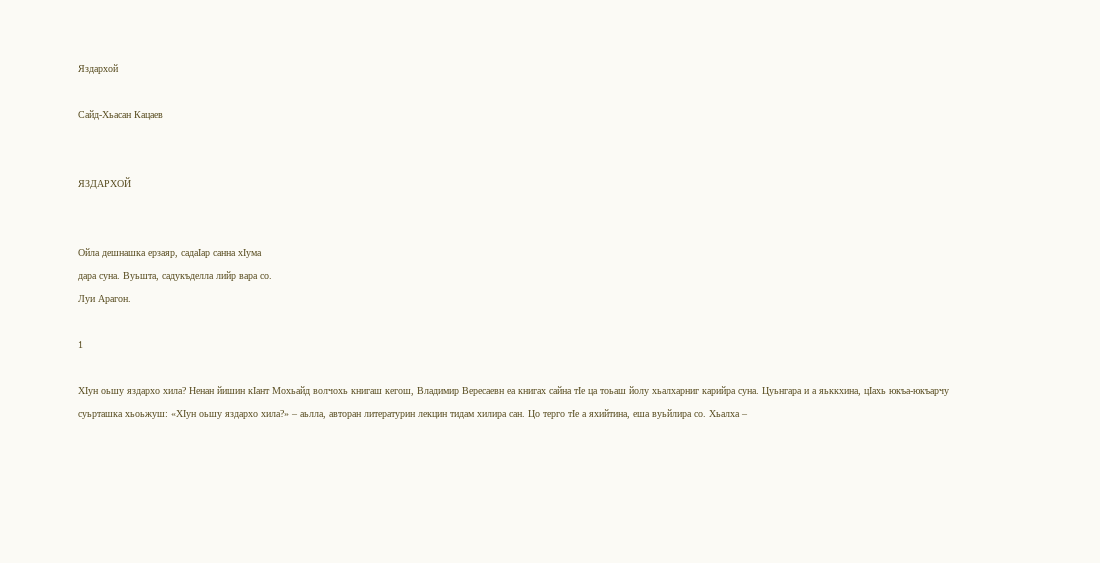Яздархой

Сайд-Хьасан Кацаев


ЯЗДАРХОЙ


Ойла дешнашка ерзаяр, садаIар санна хIума
дара суна. Вуьшта, садукъделла лийр вара со.
Луи Арагон.

1

ХIун оьшу яздархо хила? Ненан йишин кIант Мохьайд волчохь книгаш кегош, Владимир Вересаевн еа книгах сайна тIе ца тоьаш йолу хьалхарниг карийра суна. Цуьнгара и а яьккхина, цIахь юкъа-юкъарчу суьрташка хьоьжуш: «ХIун оьшу яздархо хила?» – аьлла, авторан литературин лекцин тидам хилира сан. Цо терго тIе а яхийтина, еша вуьйлира со. Хьалха –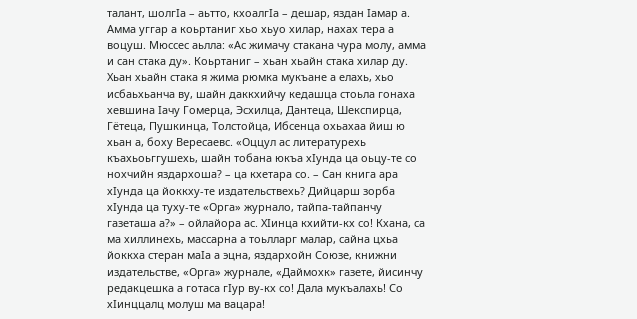талант, шолгIа – аьтто, кхоалгIа – дешар, яздан Iамар а. Амма уггар а коьртаниг хьо хьуо хилар, нахах тера а воцуш. Мюссес аьлла: «Ас жимачу стакана чура молу, амма и сан стака ду». Коьртаниг – хьан хьайн стака хилар ду. Хьан хьайн стака я жима рюмка мукъане а елахь, хьо исбаьхьанча ву, шайн даккхийчу кедашца стоьла гонаха хевшина Iачу Гомерца, Эсхилца, Дантеца, Шекспирца, Гётеца, Пушкинца, Толстойца, Ибсенца охьахаа йиш ю хьан а, боху Вересаевс. «Оццул ас литературехь къахьоьггушехь, шайн тобана юкъа хIунда ца оьцу-те со нохчийн яздархоша? – ца кхетара со. – Сан книга ара хIунда ца йоккху-те издательствехь? Дийцарш зорба хIунда ца туху-те «Орга» журнало, тайпа-тайпанчу газеташа а?» – ойлайора ас. ХIинца кхийти-кх со! Кхана, са ма хиллинехь, массарна а тоьлларг малар, сайна цхьа йоккха стеран маIа а эцна, яздархойн Союзе, книжни издательстве, «Орга» журнале, «Даймохк» газете, йисинчу редакцешка а готаса гIур ву-кх со! Дала мукъалахь! Со хIинццалц молуш ма вацара!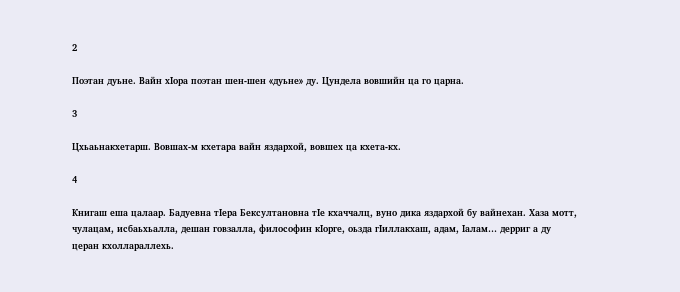2

Поэтан дуьне. Вайн хIоpа поэтан шен-шен «дуьне» ду. Цундела вовшийн ца го цаpна.

3

Цхьаьнакхетарш. Вовшах-м кхетаpа вайн яздаpхой, вовшех ца кхета-кх.

4

Книгаш еша цалаар. Бадуевна тIера Бексултановна тIе кхаччалц, вуно дика яздархой бу вайнехан. Хаза мотт, чулацам, исбаьхьалла, дешан говзалла, философин кIорге, оьзда гIиллакхаш, адам, Iалам… дерриг а ду церан кхоллараллехь.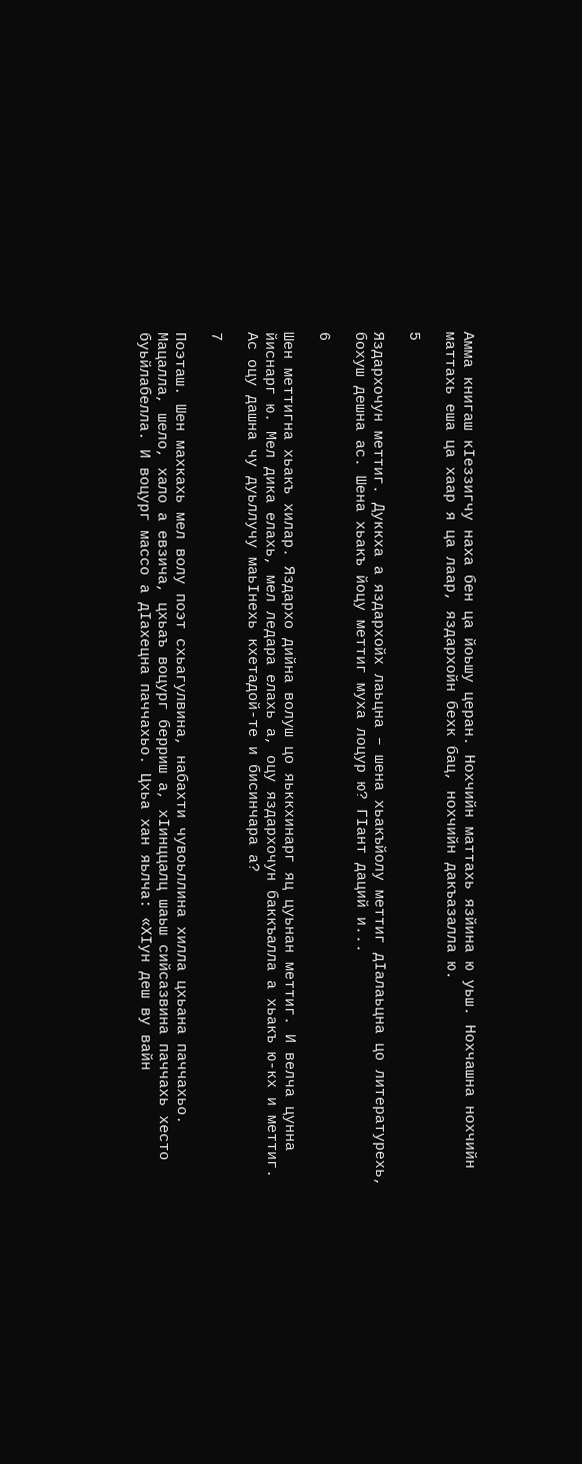Амма книгаш кIеззигчу наха бен ца йоьшу церан. Нохчийн маттахь язйина ю уьш. Нохчашна нохчийн маттахь еша ца хаар я ца лаар, яздархойн бехк бац, нохчийн дакъазалла ю.

5

Яздархочун меттиг. Дуккха а яздархойх лаьцна – шена хьакъйолу меттиг дIалаьцна цо литературехь, бохуш дешна ас. Шена хьакъ йоцу меттиг муха лоцур ю? ГIант даций и...

6

Шен меттигна хьакъ хилар. Яздархо дийна волуш цо яьккхинарг яц цуьнан меттиг. И велча цунна йиснарг ю. Мел дика елахь, мел ледара елахь а, оцу яздархочун баккъалла а хьакъ ю-кх и меттиг. Ас оцу дашна чу дуьллучу маьIнехь кхетадой-те и бисинчара а?

7

Поэташ. Шен махкахь мел волу поэт схьагулвина, набахти чувоьллина хилла цхьана паччахьо. Мацалла, шело, хало а евзича, цхьаъ воцуpг беppиш а, хIинццалц шаьш сийсазвина паччахь хесто буьйлабелла. И воцуpг массо а дIахецна паччахьо. Цхьа хан яьлча: «ХIун деш ву вайн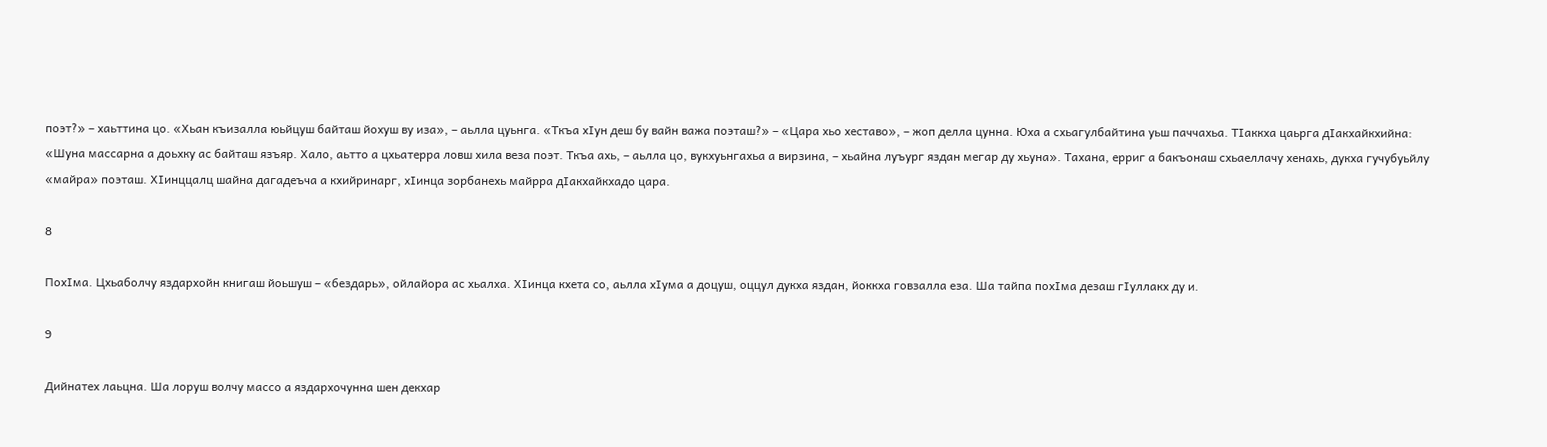поэт?» – хаьттина цо. «Хьан къизалла юьйцуш байташ йохуш ву иза», – аьлла цуьнга. «Ткъа хIун деш бу вайн важа поэташ?» – «Цаpа хьо хеставо», – жоп делла цунна. Юха а схьагулбайтина уьш паччахьа. ТIаккха цаьpга дIакхайкхийна: «Шуна массаpна а доьхку ас байташ язъяp. Хало, аьтто а цхьатеppа ловш хила веза поэт. Ткъа ахь, – аьлла цо, вукхуьнгахьа а виpзина, – хьайна луъуpг яздан мегаp ду хьуна». Тахана, еppиг а бакъонаш схьаеллачу хенахь, дукха гучубуьйлу «майpа» поэташ. ХIинццалц шайна дагадеъча а кхийpинаpг, хIинца зоpбанехь майрра дIакхайкхадо цаpа.

8

ПохIма. Цхьаболчу яздархойн книгаш йоьшуш – «бездарь», ойлайора ас хьалха. ХIинца кхета со, аьлла хIума а доцуш, оццул дукха яздан, йоккха говзалла еза. Ша тайпа похIма дезаш гIуллакх ду и.

9

Дийнатех лаьцна. Ша лоруш волчу массо а яздархочунна шен декхар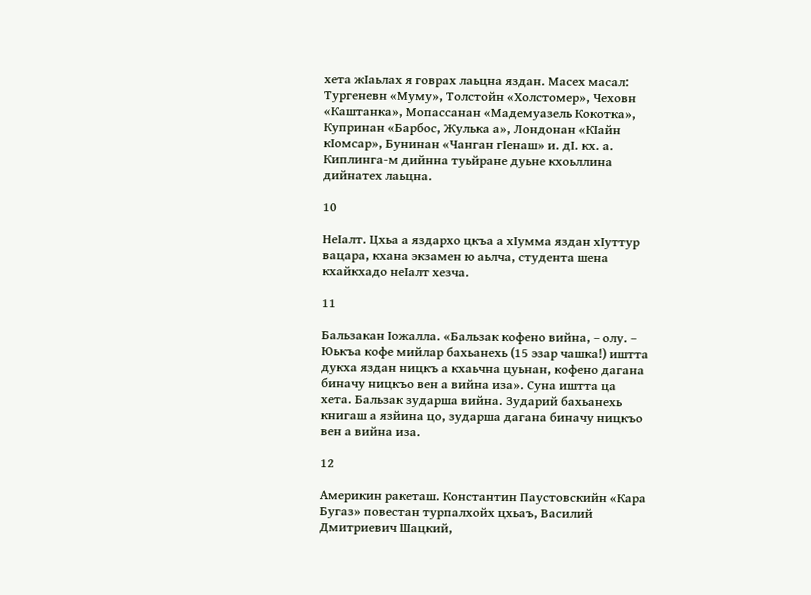хета жIаьлах я говрах лаьцна яздан. Масех масал: Тургеневн «Муму», Толстойн «Холстомер», Чеховн «Каштанка», Мопассанан «Мадемуазель Кокотка», Купринан «Барбос, Жулька а», Лондонан «КIайн кIомсар», Бунинан «Чанган гIенаш» и. дI. кх. а. Киплинга-м дийнна туьйране дуьне кхоьллина дийнатех лаьцна.

10

НеIалт. Цхьа а яздархо цкъа а хIумма яздан хIуттур вацара, кхана экзамен ю аьлча, студента шена кхайкхадо неIалт хезча.

11

Бальзакан Iожалла. «Бальзак кофено вийна, – олу. – Юькъа кофе мийлар бахьанехь (15 эзар чашка!) иштта дукха яздан ницкъ а кхаьчна цуьнан, кофено дагана биначу ницкъо вен а вийна иза». Суна иштта ца хета. Бальзак зударша вийна. Зударий бахьанехь книгаш а язйина цо, зударша дагана биначу ницкъо вен а вийна иза.

12

Америкин ракеташ. Константин Паустовскийн «Кара Бугаз» повестан турпалхойх цхьаъ, Василий Дмитриевич Шацкий,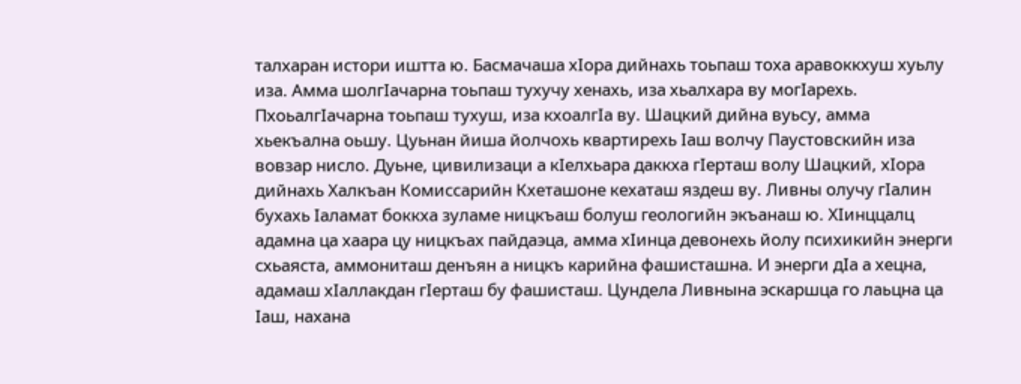талхаран истори иштта ю. Басмачаша хIора дийнахь тоьпаш тоха аравоккхуш хуьлу иза. Амма шолгIачарна тоьпаш тухучу хенахь, иза хьалхара ву могIарехь. ПхоьалгIачарна тоьпаш тухуш, иза кхоалгIа ву. Шацкий дийна вуьсу, амма хьекъална оьшу. Цуьнан йиша йолчохь квартирехь Iаш волчу Паустовскийн иза вовзар нисло. Дуьне, цивилизаци а кIелхьара даккха гIерташ волу Шацкий, хIора дийнахь Халкъан Комиссарийн Кхеташоне кехаташ яздеш ву. Ливны олучу гIалин бухахь Iаламат боккха зуламе ницкъаш болуш геологийн экъанаш ю. ХIинццалц адамна ца хаара цу ницкъах пайдаэца, амма хIинца девонехь йолу психикийн энерги схьаяста, аммониташ денъян а ницкъ карийна фашисташна. И энерги дIа а хецна, адамаш хIаллакдан гIерташ бу фашисташ. Цундела Ливнына эскаршца го лаьцна ца Iаш, нахана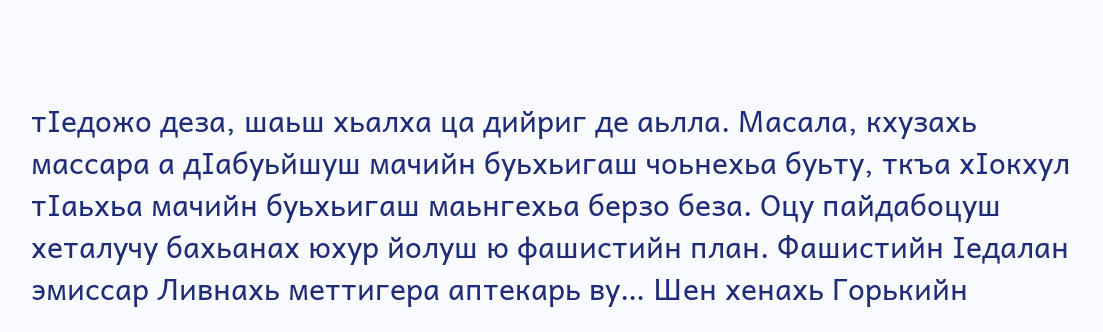тIедожо деза, шаьш хьалха ца дийриг де аьлла. Масала, кхузахь массара а дIабуьйшуш мачийн буьхьигаш чоьнехьа буьту, ткъа хIокхул тIаьхьа мачийн буьхьигаш маьнгехьа берзо беза. Оцу пайдабоцуш хеталучу бахьанах юхур йолуш ю фашистийн план. Фашистийн Iедалан эмиссар Ливнахь меттигера аптекарь ву… Шен хенахь Горькийн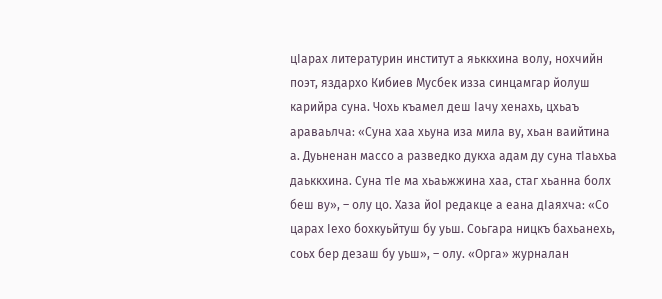цIарах литературин институт а яьккхина волу, нохчийн поэт, яздархо Кибиев Мусбек изза синцамгар йолуш карийра суна. Чохь къамел деш Iачу хенахь, цхьаъ араваьлча: «Суна хаа хьуна иза мила ву, хьан ваийтина а. Дуьненан массо а разведко дукха адам ду суна тIаьхьа даьккхина. Суна тIе ма хьаьжжина хаа, стаг хьанна болх беш ву», – олу цо. Хаза йоI редакце а еана дIаяхча: «Со царах Iехо бохкуьйтуш бу уьш. Соьгара ницкъ бахьанехь, соьх бер дезаш бу уьш», – олу. «Орга» журналан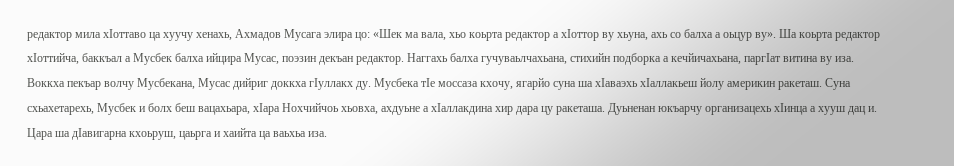редактор мила хIоттаво ца хуучу хенахь, Ахмадов Мусага элира цо: «Шек ма вала, хьо коьрта редактор а хIоттор ву хьуна, ахь со балха а оьцур ву». Ша коьрта редактор хIоттийча, баккъал а Мусбек балха ийцира Мусас, поэзин декъан редактор. Наггахь балха гучуваьлчахьана, стихийн подборка а кечйичахьана, паргIат витина ву иза. Воккха пекъар волчу Мусбекана, Мусас дийриг доккха гIуллакх ду. Мусбека тIе моссаза кхочу, ягарйо суна ша хIаваэхь хIаллакьеш йолу америкин ракеташ. Суна схьахетарехь, Мусбек и болх беш вацахьара, хIара Нохчийчоь хьовха, ахдуьне а хIаллакдина хир дара цу ракеташа. Дуьненан юкъарчу организацехь хIинца а хууш дац и. Цара ша дIавигарна кхоьруш, цаьрга и хаийта ца ваьхьа иза.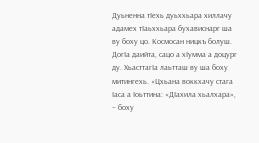Дуьненна тIехь дуьххьара хиллачу адамех тIаьххьара бухависнарг ша ву боху цо. Космосан ницкъ болуш. ДогIа даийта, сацо а хIумма а доцург ду. ХьасттагIа лаьтташ ву ша боху митингехь. «Цхьана воккхачу стага Iаса а Iоьттина: «ДIахила хьалхара», – боху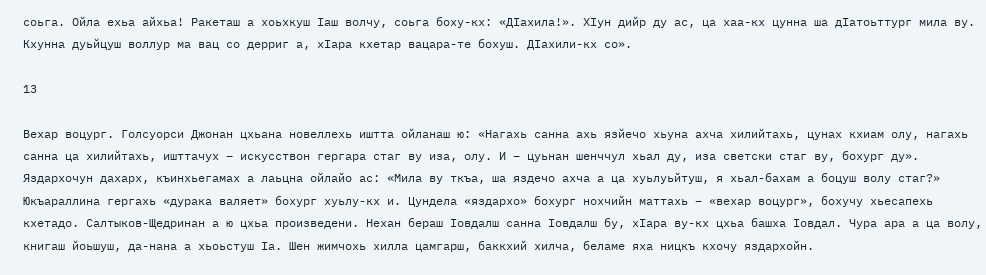соьга. Ойла ехьа айхьа! Ракеташ а хоьхкуш Iаш волчу, соьга боху-кх: «ДIахила!». ХIун дийр ду ас, ца хаа-кх цунна ша дIатоьттург мила ву. Кхунна дуьйцуш воллур ма вац со дерриг а, хIара кхетар вацара-те бохуш. ДIахили-кх со».

13

Вехар воцург. Голсуорси Джонан цхьана новеллехь иштта ойланаш ю: «Нагахь санна ахь язйечо хьуна ахча хилийтахь, цунах кхиам олу, нагахь санна ца хилийтахь, ишттачух – искусствон гергара стаг ву иза, олу. И – цуьнан шенччул хьал ду, иза светски стаг ву, бохург ду». Яздархочун дахарх, къинхьегамах а лаьцна ойлайо ас: «Мила ву ткъа, ша яздечо ахча а ца хуьлуьйтуш, я хьал-бахам а боцуш волу стаг?» Юкъараллина гергахь «дурака валяет» бохург хуьлу-кх и. Цундела «яздархо» бохург нохчийн маттахь – «вехар воцург», бохучу хьесапехь кхетадо. Салтыков-Щедринан а ю цхьа произведени. Нехан бераш Iовдалш санна Iовдалш бу, хIара ву-кх цхьа башха Iовдал. Чура ара а ца волу, книгаш йоьшуш, да-нана а хьоьстуш Iа. Шен жимчохь хилла цамгарш, баккхий хилча, беламе яха ницкъ кхочу яздархойн.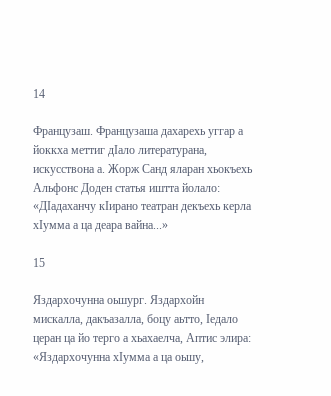14

Французаш. Французаша дахарехь уггар а йоккха меттиг дIало литературана, искусствона а. Жорж Санд яларан хьокъехь Альфонс Доден статья иштта йолало: «ДIадаханчу кIирано театран декъехь керла хIумма а ца деара вайна...»

15

Яздархочунна оьшург. Яздархойн мискалла, дакъазалла, боцу аьтто, Iедало церан ца йо терго а хьахаелча, Аптис элира: «Яздархочунна хIумма а ца оьшу,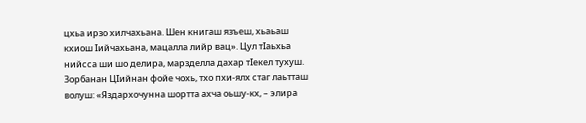цхьа ирзо хилчахьана. Шен книгаш язъеш, хьаьаш кхиош Iийчахьана, мацалла лийр вац». Цул тIаьхьа нийсса ши шо делира, марзделла дахар тIекел тухуш. Зорбанан ЦIийнан фойе чохь, тхо пхи-ялх стаг лаьтташ волуш: «Яздархочунна шортта ахча оьшу-кх, – элира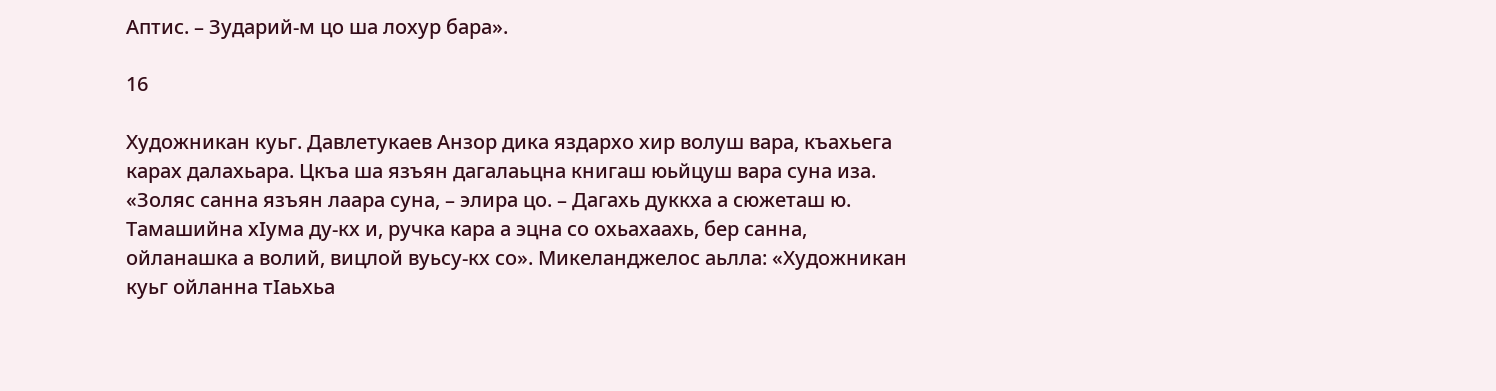Аптис. – Зударий-м цо ша лохур бара».

16

Художникан куьг. Давлетукаев Анзор дика яздархо хир волуш вара, къахьега карах далахьара. Цкъа ша язъян дагалаьцна книгаш юьйцуш вара суна иза. «Золяс санна язъян лаара суна, – элира цо. – Дагахь дуккха а сюжеташ ю. Тамашийна хIума ду-кх и, ручка кара а эцна со охьахаахь, бер санна, ойланашка а волий, вицлой вуьсу-кх со». Микеланджелос аьлла: «Художникан куьг ойланна тIаьхьа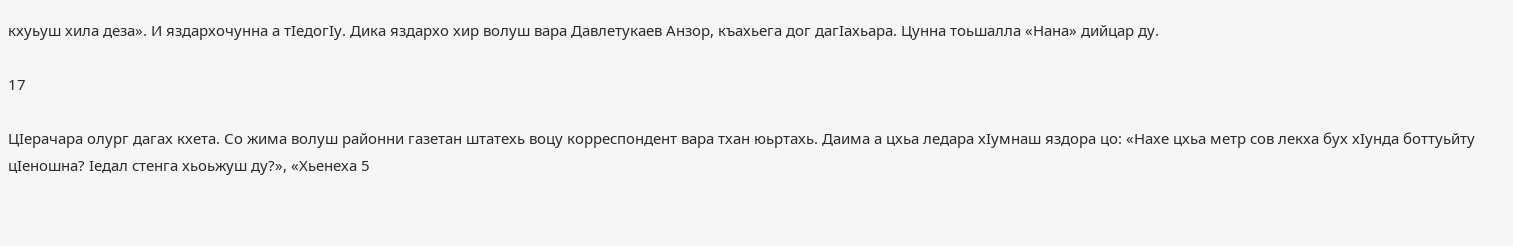кхуьуш хила деза». И яздархочунна а тIедогIу. Дика яздархо хир волуш вара Давлетукаев Анзор, къахьега дог дагIахьара. Цунна тоьшалла «Нана» дийцар ду.

17

ЦIерачара олург дагах кхета. Со жима волуш районни газетан штатехь воцу корреспондент вара тхан юьртахь. Даима а цхьа ледара хIумнаш яздора цо: «Нахе цхьа метр сов лекха бух хIунда боттуьйту цIеношна? Iедал стенга хьоьжуш ду?», «Хьенеха 5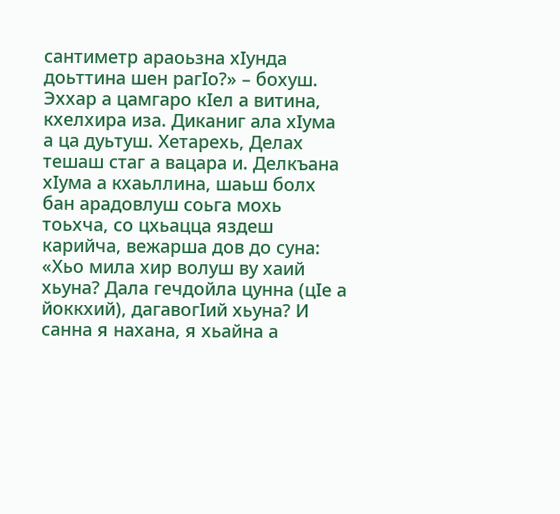сантиметр араоьзна хIунда доьттина шен рагIо?» – бохуш. Эххар а цамгаро кIел а витина, кхелхира иза. Диканиг ала хIума а ца дуьтуш. Хетарехь, Делах тешаш стаг а вацара и. Делкъана хIума а кхаьллина, шаьш болх бан арадовлуш соьга мохь тоьхча, со цхьацца яздеш карийча, вежарша дов до суна: «Хьо мила хир волуш ву хаий хьуна? Дала гечдойла цунна (цIе а йоккхий), дагавогIий хьуна? И санна я нахана, я хьайна а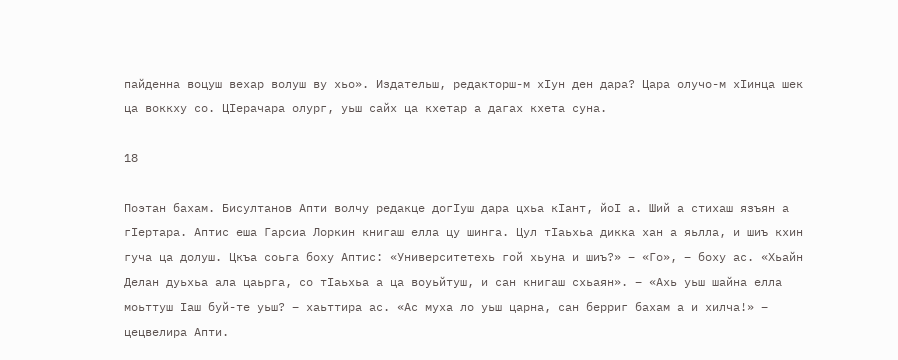пайденна воцуш вехар волуш ву хьо». Издательш, редакторш-м хIун ден дара? Цара олучо-м хIинца шек ца воккху со. ЦIерачара олург, уьш сайх ца кхетар а дагах кхета суна.

18

Поэтан бахам. Бисултанов Апти волчу редакце догIуш дара цхьа кIант, йоI а. Ший а стихаш язъян а гIертара. Аптис еша Гарсиа Лоркин книгаш елла цу шинга. Цул тIаьхьа дикка хан а яьлла, и шиъ кхин гуча ца долуш. Цкъа соьга боху Аптис: «Университетехь гой хьуна и шиъ?» – «Го», – боху ас. «Хьайн Делан дуьхьа ала цаьрга, со тIаьхьа а ца воуьйтуш, и сан книгаш схьаян». – «Ахь уьш шайна елла моьттуш Iаш буй-те уьш? – хаьттира ас. «Ас муха ло уьш царна, сан берриг бахам а и хилча!» – цецвелира Апти.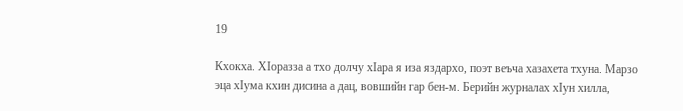19

Кхокха. ХIоразза а тхо долчу хIара я иза яздархо, поэт веъча хазахета тхуна. Марзо эца хIума кхин дисина а дац, вовшийн гар бен-м. Берийн журналах хIун хилла,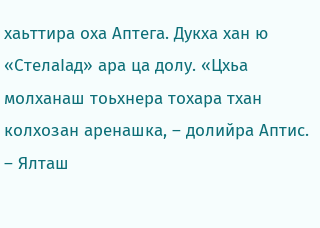хаьттира оха Аптега. Дукха хан ю «СтелаIад» ара ца долу. «Цхьа молханаш тоьхнера тохара тхан колхозан аренашка, – долийра Аптис. – Ялташ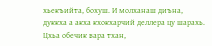хьекъийта, бохуш. И молханаш диъна, дуккха а акха кхокхарчий деллера цу шарахь. Цхьа обечик вара тхан,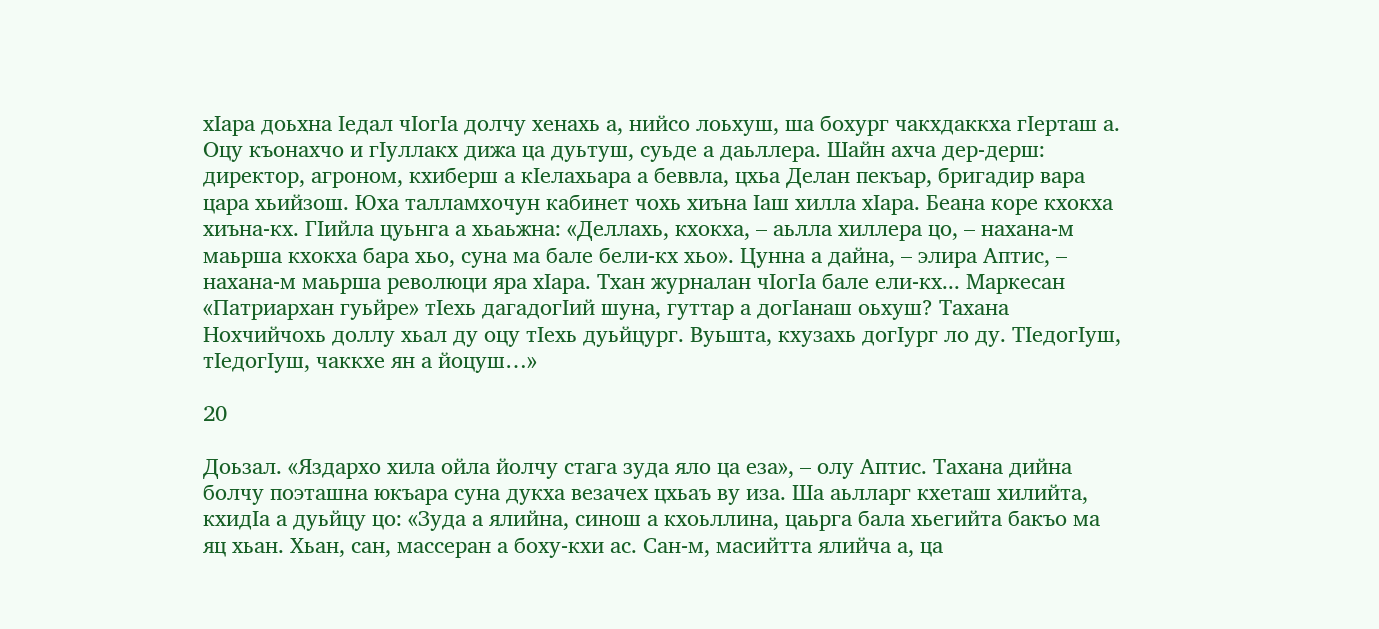хIара доьхна Iедал чIогIа долчу хенахь а, нийсо лоьхуш, ша бохург чакхдаккха гIерташ а. Оцу къонахчо и гIуллакх дижа ца дуьтуш, суьде а даьллера. Шайн ахча дер-дерш: директор, агроном, кхиберш а кIелахьара а беввла, цхьа Делан пекъар, бригадир вара цара хьийзош. Юха талламхочун кабинет чохь хиъна Iаш хилла хIара. Беана коре кхокха хиъна-кх. ГIийла цуьнга а хьаьжна: «Деллахь, кхокха, – аьлла хиллера цо, – нахана-м маьрша кхокха бара хьо, суна ма бале бели-кх хьо». Цунна а дайна, – элира Аптис, – нахана-м маьрша революци яра хIара. Тхан журналан чIогIа бале ели-кх... Маркесан «Патриархан гуьйре» тIехь дагадогIий шуна, гуттар а догIанаш оьхуш? Тахана Нохчийчохь доллу хьал ду оцу тIехь дуьйцург. Вуьшта, кхузахь догIург ло ду. ТIедогIуш, тIедогIуш, чаккхе ян а йоцуш…»

20

Доьзал. «Яздархо хила ойла йолчу стага зуда яло ца еза», – олу Аптис. Тахана дийна болчу поэташна юкъара суна дукха везачех цхьаъ ву иза. Ша аьлларг кхеташ хилийта, кхидIа а дуьйцу цо: «Зуда а ялийна, синош а кхоьллина, цаьрга бала хьегийта бакъо ма яц хьан. Хьан, сан, массеран а боху-кхи ас. Сан-м, масийтта ялийча а, ца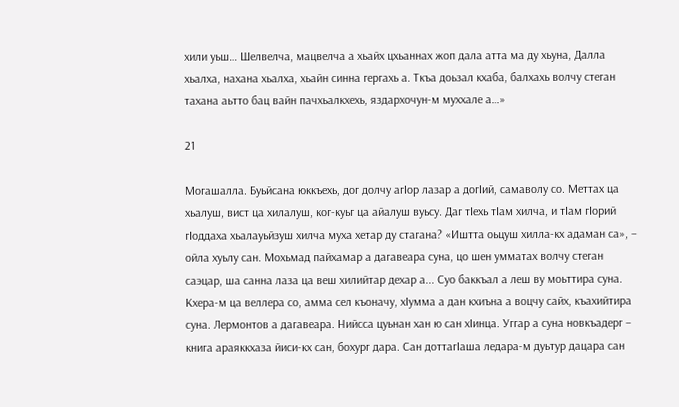хили уьш… Шелвелча, мацвелча а хьайх цхьаннах жоп дала атта ма ду хьуна, Далла хьалха, нахана хьалха, хьайн синна гергахь а. Ткъа доьзал кхаба, балхахь волчу стеган тахана аьтто бац вайн пачхьалкхехь, яздархочун-м муххале а…»

21

Могашалла. Буьйсана юккъехь, дог долчу агIор лазар а догIий, самаволу со. Меттах ца хьалуш, вист ца хилалуш, ког-куьг ца айалуш вуьсу. Даг тIехь тIам хилча, и тIам гIорий гIоддаха хьалауьйзуш хилча муха хетар ду стагана? «Иштта оьцуш хилла-кх адаман са», – ойла хуьлу сан. Мохьмад пайхамар а дагавеара суна, цо шен умматах волчу стеган саэцар, ша санна лаза ца веш хилийтар дехар а... Суо баккъал а леш ву моьттира суна. Кхера-м ца веллера со, амма сел къоначу, хIумма а дан кхиъна а воцчу сайх, къахийтира суна. Лермонтов а дагавеара. Нийсса цуьнан хан ю сан хIинца. Уггар а суна новкъадерг – книга араяккхаза йиси-кх сан, бохург дара. Сан доттагIаша ледара-м дуьтур дацара сан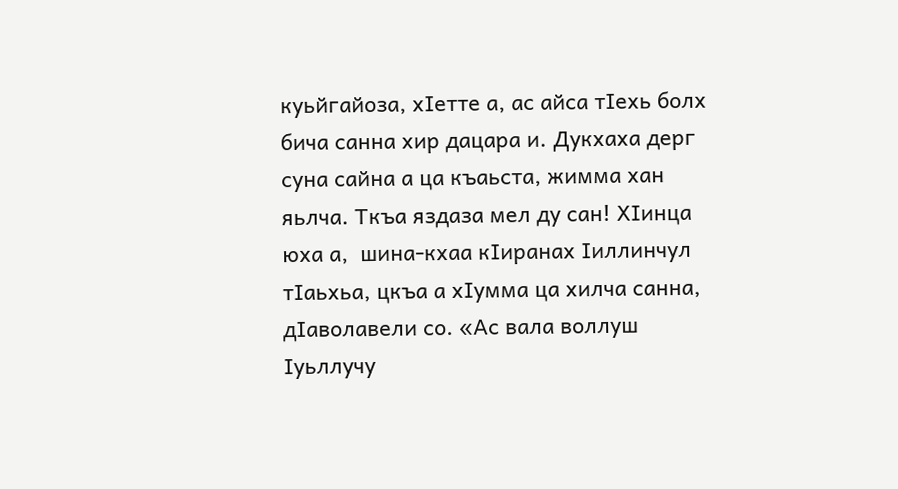куьйгайоза, хIетте а, ас айса тIехь болх бича санна хир дацара и. Дукхаха дерг суна сайна а ца къаьста, жимма хан яьлча. Ткъа яздаза мел ду сан! ХIинца юха а,  шина-кхаа кIиранах Iиллинчул тIаьхьа, цкъа а хIумма ца хилча санна, дIаволавели со. «Ас вала воллуш Iуьллучу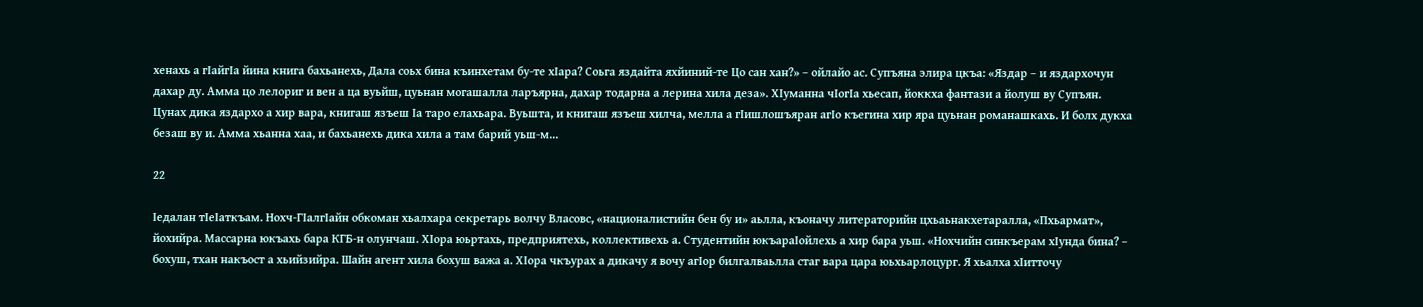хенахь а гIайгIа йина книга бахьанехь, Дала соьх бина къинхетам бу-те хIара? Соьга яздайта яхйиний-те Цо сан хан?» – ойлайо ас. Супъяна элира цкъа: «Яздар – и яздархочун дахар ду. Амма цо лелориг и вен а ца вуьйш, цуьнан могашалла ларъярна, дахар тодарна а лерина хила деза». ХIуманна чIогIа хьесап, йоккха фантази а йолуш ву Супъян. Цунах дика яздархо а хир вара, книгаш язъеш Iа таро елахьара. Вуьшта, и книгаш язъеш хилча, мелла а гIишлошъяран агIо къегина хир яра цуьнан романашкахь. И болх дукха безаш ву и. Амма хьанна хаа, и бахьанехь дика хила а там барий уьш-м...

22

Iедалан тIеIаткъам. Нохч-ГIалгIайн обкоман хьалхара секретарь волчу Власовс, «националистийн бен бу и» аьлла, къоначу литераторийн цхьаьнакхетаралла, «Пхьармат», йохийра. Массарна юкъахь бара КГБ-н олунчаш. ХIора юьртахь, предприятехь, коллективехь а. Студентийн юкъараIойлехь а хир бара уьш. «Нохчийн синкъерам хIунда бина? – бохуш, тхан накъост а хьийзийра. Шайн агент хила бохуш важа а. ХIора чкъурах а дикачу я вочу агIор билгалваьлла стаг вара цара юьхьарлоцург. Я хьалха хIитточу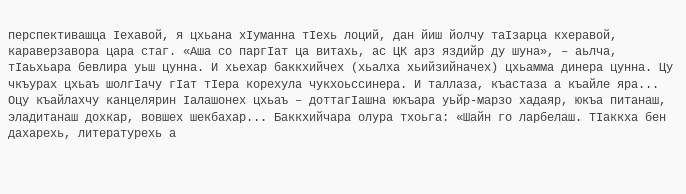перспективашца Iехавой, я цхьана хIуманна тIехь лоций, дан йиш йолчу таIзарца кхеравой, караверзавора цара стаг. «Аша со паргIат ца витахь, ас ЦК арз яздийр ду шуна», – аьлча, тIаьхьара бевлира уьш цунна. И хьехар баккхийчех (хьалха хьийзийначех) цхьамма динера цунна. Цу чкъурах цхьаъ шолгIачу гIат тIера корехула чукхоьссинера. И таллаза, къастаза а къайле яра... Оцу къайлахчу канцелярин Iалашонех цхьаъ – доттагIашна юкъара уьйр-марзо хадаяр, юкъа питанаш, эладитанаш дохкар, вовшех шекбахар... Баккхийчара олура тхоьга: «Шайн го ларбелаш. ТIаккха бен дахарехь, литературехь а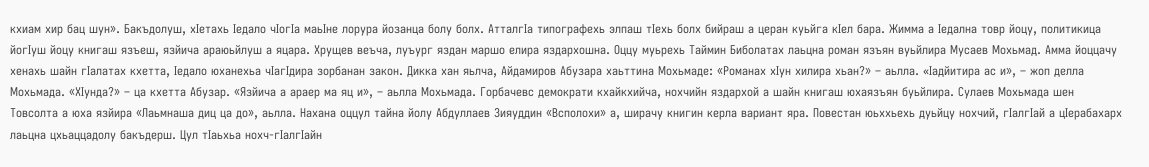кхиам хир бац шун». Бакъдолуш, хIетахь Iедало чIогIа маьIне лорура йозанца болу болх. АтталгIа типографехь элпаш тIехь болх бийраш а церан куьйга кIел бара. Жимма а Iедална товр йоцу, политикица йогIуш йоцу книгаш язъеш, язйича араюьйлуш а яцара. Хрущев веъча, луъург яздан маршо елира яздархошна. Оццу муьрехь Таймин Биболатах лаьцна роман язъян вуьйлира Мусаев Мохьмад. Амма йоццачу хенахь шайн гIалатах кхетта, Iедало юханехьа чIагIдира зорбанан закон. Дикка хан яьлча, Айдамиров Абузара хаьттина Мохьмаде: «Романах хIун хилира хьан?» – аьлла. «Iадйитира ас и», – жоп делла Мохьмада. «ХIунда?» – ца кхетта Абузар. «Язйича а араер ма яц и», – аьлла Мохьмада. Горбачевс демократи кхайкхийча, нохчийн яздархой а шайн книгаш юхаязъян буьйлира. Сулаев Мохьмада шен Товсолта а юха язйира «Лаьмнаша диц ца до», аьлла. Нахана оццул тайна йолу Абдуллаев Зияуддин «Всполохи» а, ширачу книгин керла вариант яра. Повестан юьххьехь дуьйцу нохчий, гIалгIай а цIерабахарх лаьцна цхьаццадолу бакъдерш. Цул тIаьхьа нохч-гIалгIайн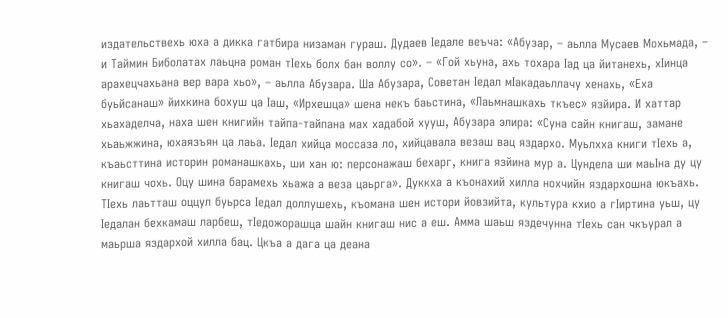издательствехь юха а дикка гатбира низаман гураш. Дудаев Iедале веъча: «Абузар, – аьлла Мусаев Мохьмада, – и Таймин Биболатах лаьцна роман тIехь болх бан воллу со». – «Гой хьуна, ахь тохара Iад ца йитанехь, хIинца арахецчахьана вер вара хьо», – аьлла Абузара. Ша Абузара, Советан Iедал мIакадаьллачу хенахь, «Еха буьйсанаш» йихкина бохуш ца Iаш, «Ирхешца» шена некъ баьстина, «Лаьмнашкахь ткъес» язйира. И хаттар хьахаделча, наха шен книгийн тайпа-тайпана мах хадабой хууш, Абузара элира: «Суна сайн книгаш, замане хьаьжжина, юхаязъян ца лаьа. Iедал хийца моссаза ло, хийцавала везаш вац яздархо. Муьлхха книги тIехь а, къаьсттина историн романашкахь, ши хан ю: персонажаш бехарг, книга язйина мур а. Цундела ши маьIна ду цу книгаш чохь. Оцу шина барамехь хьажа а веза цаьрга». Дуккха а къонахий хилла нохчийн яздархошна юкъахь. ТIехь лаьтташ оццул буьрса Iедал доллушехь, къомана шен истори йовзийта, культура кхио а гIиртина уьш, цу Iедалан бехкамаш ларбеш, тIедожорашца шайн книгаш нис а еш. Амма шаьш яздечунна тIехь сан чкъурал а маьрша яздархой хилла бац. Цкъа а дага ца деана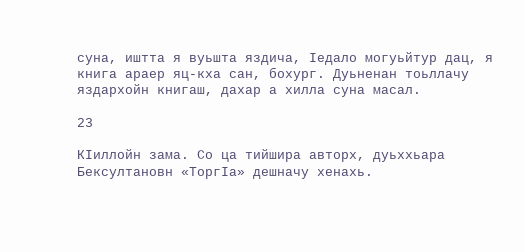суна, иштта я вуьшта яздича, Iедало могуьйтур дац, я книга араер яц-кха сан, бохург. Дуьненан тоьллачу яздархойн книгаш, дахар а хилла суна масал.

23

КIиллойн зама. Со ца тийшира авторх, дуьххьара Бексултановн «ТоргIа» дешначу хенахь.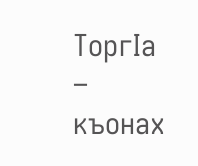ТоргIа – къонах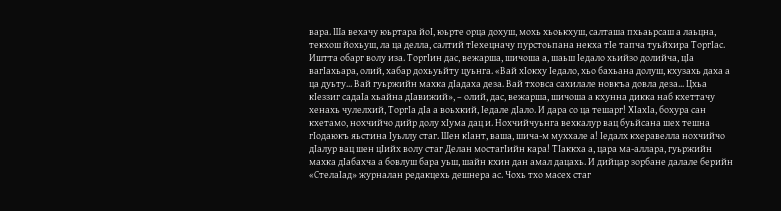вара. Ша вехачу юьртара йоI, юьрте орца дохуш, мохь хьоькхуш, салташа пхьаьрсаш а лаьцна, текхош йохьуш, ла ца делла, салтий тIехецначу пурстоьпана некха тIе тапча туьйхира ТоргIас. Иштта обарг волу иза. ТоргIин дас, вежарша, шичоша а, шаьш Iедало хьийзо долийча, цIа вагIахьара, олий, хабар дохьуьйту цуьнга. «Вай хIокху Iедало, хьо бахьана долуш, кхузахь даха а ца дуьту... Вай гуьржийн махка дIадаха деза. Вай тховса сахилале новкъа довла деза... Цхьа кIеззиг садаIа хьайна дIавижий», – олий, дас, вежарша, шичоша а кхунна дикка наб кхеттачу хенахь чулелхий, ТоргIа дIа а воьхкий, Iедале дIало. И дара со ца тешарг! ХIахIа, бохура сан кхетамо, нохчийчо дийр долу хIума дац и. Нохчийчуьнга вехкалур вац буьйсана шех тешна гIодаюкъ яьстина Iуьллу стаг. Шен кIант, ваша, шича-м муххале а! Iедалх кхеравелла нохчийчо дIалур вац шен цIийх волу стаг Делан мостагIийн кара! ТIаккха а, цара ма-аллара, гуьржийн махка дIабахча а бовлуш бара уьш, шайн кхин дан амал дацахь. И дийцар зорбане далале берийн «СтелаIад» журналан редакцехь дешнера ас. Чохь тхо масех стаг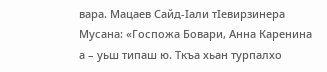вара. Мацаев Сайд-Iали тIевирзинера Мусана: «Госпожа Бовари, Анна Каренина а – уьш типаш ю. Ткъа хьан турпалхо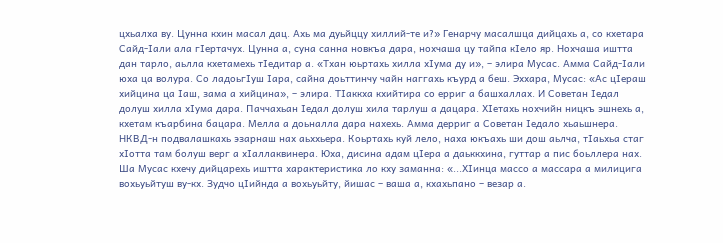цхьалха ву. Цунна кхин масал дац. Ахь ма дуьйццу хиллий-те и?» Генарчу масалшца дийцахь а, со кхетара Сайд-Iали ала гIертачух. Цунна а, суна санна новкъа дара, нохчаша цу тайпа кIело яр. Нохчаша иштта дан тарло, аьлла кхетамехь тIедитар а. «Тхан юьртахь хилла хIума ду и», – элира Мусас. Амма Сайд-Iали юха ца волура. Со ладоьгIуш Iара, сайна доьттинчу чайн наггахь къурд а беш. Эххара, Мусас: «Ас цIераш хийцина ца Iаш, зама а хийцина», – элира. ТIаккха кхийтира со ерриг а башхаллах. И Советан Iедал долуш хилла хIума дара. Паччахьан Iедал долуш хила тарлуш а дацара. ХIетахь нохчийн ницкъ эшнехь а, кхетам къарбина бацара. Мелла а доьналла дара нахехь. Амма дерриг а Советан Iедало хьаьшнера. НКВД-н подвалашкахь эзарнаш нах аьххьера. Коьртахь куй лело, наха юкъахь ши дош аьлча, тIаьхьа стаг хIотта там болуш верг а хIаллаквинера. Юха, дисина адам цIера а даьккхина, гуттар а пис боьллера нах. Ша Мусас кхечу дийцарехь иштта характеристика ло кху заманна: «...ХIинца массо а массара а милицига вохьуьйтуш ву-кх. Зудчо цIийнда а вохьуьйту, йишас – ваша а, кхахьпано – везар а.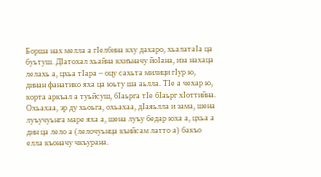Борша нах мелла а гIелбина кху дахаро, хьалатаIа ца буьтуш. ДIатохал хьайна кхиъначу йоIана, иза нахаца лелахь а, цхьа тIара – оцу сахьта милици гIур ю, динан фанатико яха ца юьту ша аьлла. ТIе а чехар ю, корта аркъал а туьйсуш, бIаьрга тIе бIаьрг хIоттийна. Охьахаа, эр ду хьоьга, охьахаа, дIаяьлла и зама, шена луъучуьнга маре яха а, шена луъу бедар юха а, цхьа а дин ца лело а (лелочуьнца къийсам латто а) бакъо елла къоначу чкъурана.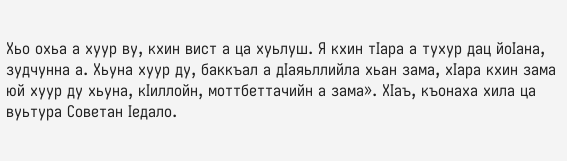Хьо охьа а хуур ву, кхин вист а ца хуьлуш. Я кхин тIара а тухур дац йоIана, зудчунна а. Хьуна хуур ду, баккъал а дIаяьллийла хьан зама, хIара кхин зама юй хуур ду хьуна, кIиллойн, моттбеттачийн а зама». ХIаъ, къонаха хила ца вуьтура Советан Iедало.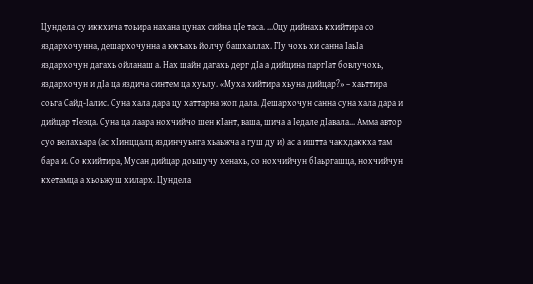Цундела су иккхича тоьира нахана цунах сийна цIе таса. ...Оцу дийнахь кхийтира со яздархочунна, дешархочунна а юкъахь йолчу башхаллах. ГIу чохь хи санна IаьIа яздархочун дагахь ойланаш а. Нах шайн дагахь дерг дIа а дийцина паргIат бовлучохь, яздархочун и дIа ца яздича синтем ца хуьлу. «Муха хийтира хьуна дийцар?» – хаьттира соьга Сайд-Iалис. Суна хала дара цу хаттарна жоп дала. Дешархочун санна суна хала дара и дийцар тIеэца. Суна ца лаара нохчийчо шен кIант, ваша, шича а Iедале дIавала... Амма автор суо велахьара (ас хIинццалц яздинчуьнга хьаьжча а гуш ду и) ас а иштта чакхдаккха там бара и. Со кхийтира, Мусан дийцар доьшучу хенахь, со нохчийчун бIаьргашца, нохчийчун кхетамца а хьоьжуш хиларх. Цундела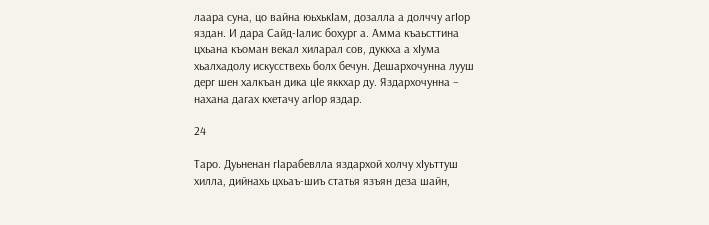лаара суна, цо вайна юьхькIам, дозалла а долччу агIор яздан. И дара Сайд-Iалис бохург а. Амма къаьсттина цхьана къоман векал хиларал сов, дуккха а хIума хьалхадолу искусствехь болх бечун. Дешархочунна лууш дерг шен халкъан дика цIе яккхар ду. Яздархочунна – нахана дагах кхетачу агIор яздар.

24

Таро. Дуьненан гIарабевлла яздархой холчу хIуьттуш хилла, дийнахь цхьаъ-шиъ статья язъян деза шайн,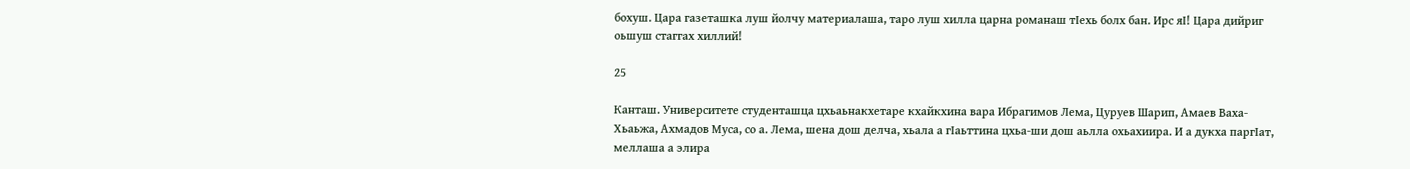бохуш. Цара газеташка луш йолчу материалаша, таро луш хилла царна романаш тIехь болх бан. Ирс яI! Цара дийриг оьшуш стаггах хиллий!

25

Канташ. Университете студенташца цхьаьнакхетаре кхайкхина вара Ибрагимов Лема, Цуруев Шарип, Амаев Ваха-Хьаьжа, Ахмадов Муса, со а. Лема, шена дош делча, хьала а гIаьттина цхьа-ши дош аьлла охьахиира. И а дукха паргIат, меллаша а элира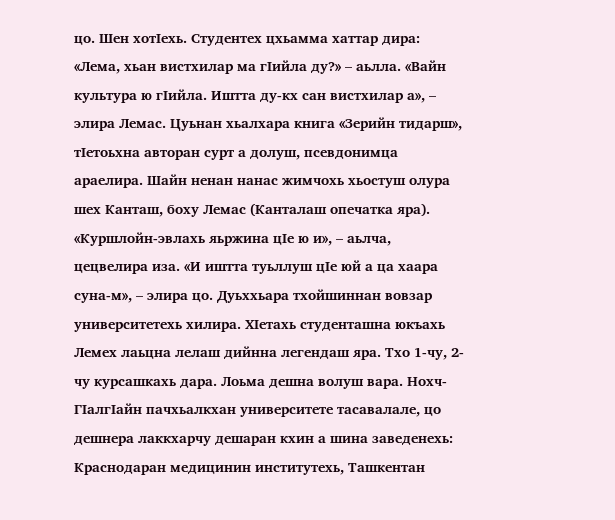цо. Шен хотIехь. Студентех цхьамма хаттар дира: «Лема, хьан вистхилар ма гIийла ду?» – аьлла. «Вайн культура ю гIийла. Иштта ду-кх сан вистхилар а», – элира Лемас. Цуьнан хьалхара книга «Зерийн тидарш», тIетоьхна авторан сурт а долуш, псевдонимца араелира. Шайн ненан нанас жимчохь хьостуш олура шех Канташ, боху Лемас (Канталаш опечатка яра). «Куршлойн-эвлахь яьржина цIе ю и», – аьлча, цецвелира иза. «И иштта туьллуш цIе юй а ца хаара суна-м», – элира цо. Дуьххьара тхойшиннан вовзар университетехь хилира. ХIетахь студенташна юкъахь Лемех лаьцна лелаш дийнна легендаш яра. Тхо 1-чу, 2-чу курсашкахь дара. Лоьма дешна волуш вара. Нохч-ГIалгIайн пачхьалкхан университете тасавалале, цо дешнера лаккхарчу дешаран кхин а шина заведенехь: Краснодаран медицинин институтехь, Ташкентан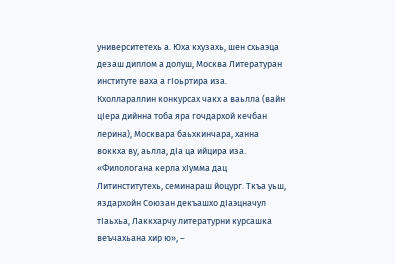университетехь а. Юха кхузахь, шен схьаэца дезаш диплом а долуш, Москва Литературан институте ваха а гIоьртира иза. Кхоллараллин конкурсах чакх а ваьлла (вайн цIера дийнна тоба яра гочдархой кечбан лерина), Москвара баьхкинчара, ханна воккха ву, аьлла, дIа ца ийцира иза. «Филологана керла хIумма дац Литинститутехь, семинараш йоцург. Ткъа уьш, яздархойн Союзан декъашхо дIаэцначул тIаьхьа, Лаккхарчу литературни курсашка веъчахьана хир ю», –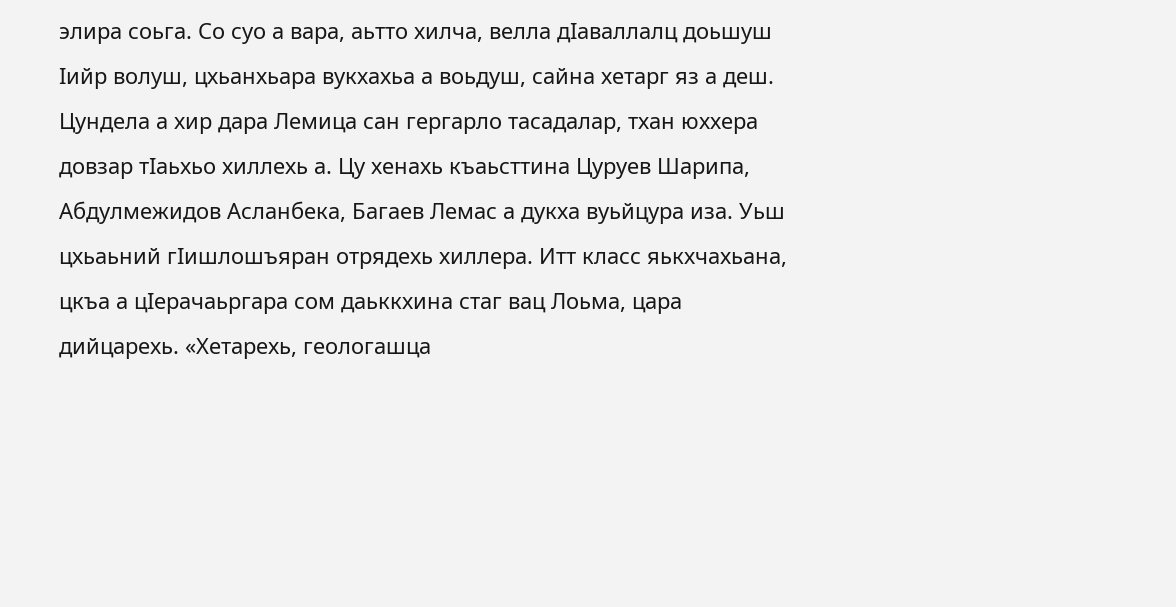элира соьга. Со суо а вара, аьтто хилча, велла дIаваллалц доьшуш Iийр волуш, цхьанхьара вукхахьа а воьдуш, сайна хетарг яз а деш. Цундела а хир дара Лемица сан гергарло тасадалар, тхан юххера довзар тIаьхьо хиллехь а. Цу хенахь къаьсттина Цуруев Шарипа, Абдулмежидов Асланбека, Багаев Лемас а дукха вуьйцура иза. Уьш цхьаьний гIишлошъяран отрядехь хиллера. Итт класс яькхчахьана, цкъа а цIерачаьргара сом даьккхина стаг вац Лоьма, цара дийцарехь. «Хетарехь, геологашца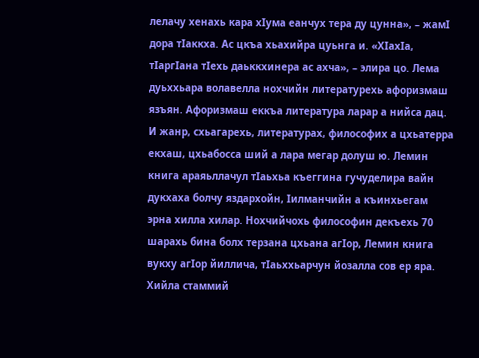лелачу хенахь кара хIума еанчух тера ду цунна», – жамI дора тIаккха. Ас цкъа хьахийра цуьнга и. «ХIахIа, тIаргIана тIехь даьккхинера ас ахча», – элира цо. Лема дуьххьара волавелла нохчийн литературехь афоризмаш язъян. Афоризмаш еккъа литература ларар а нийса дац. И жанр, схьагарехь, литературах, философих а цхьатерра екхаш, цхьабосса ший а лара мегар долуш ю. Лемин книга араяьллачул тIаьхьа къеггина гучуделира вайн дукхаха болчу яздархойн, Iилманчийн а къинхьегам эрна хилла хилар. Нохчийчохь философин декъехь 70 шарахь бина болх терзана цхьана агIор, Лемин книга вукху агIор йиллича, тIаьххьарчун йозалла сов ер яра. Хийла стаммий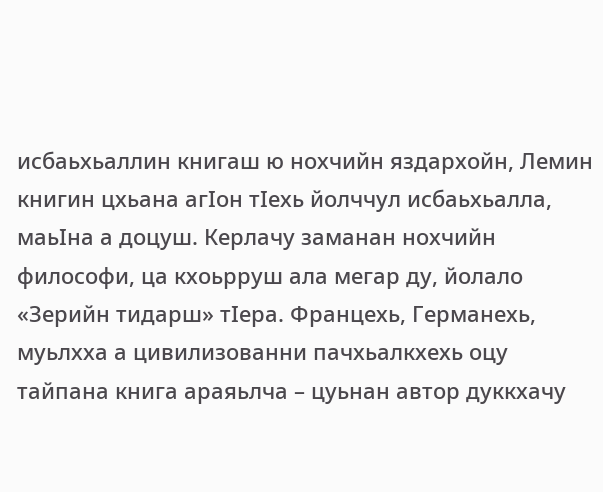исбаьхьаллин книгаш ю нохчийн яздархойн, Лемин книгин цхьана агIон тIехь йолччул исбаьхьалла, маьIна а доцуш. Керлачу заманан нохчийн философи, ца кхоьрруш ала мегар ду, йолало «Зерийн тидарш» тIера. Францехь, Германехь,  муьлхха а цивилизованни пачхьалкхехь оцу тайпана книга араяьлча – цуьнан автор дуккхачу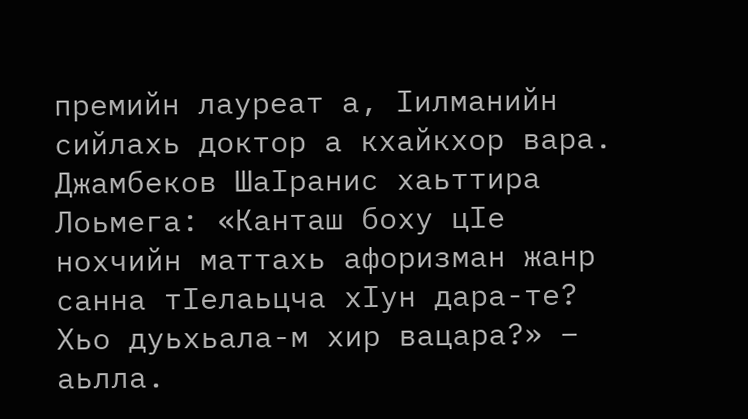премийн лауреат а, Iилманийн сийлахь доктор а кхайкхор вара. Джамбеков ШаIранис хаьттира Лоьмега: «Канташ боху цIе нохчийн маттахь афоризман жанр санна тIелаьцча хIун дара-те? Хьо дуьхьала-м хир вацара?» – аьлла.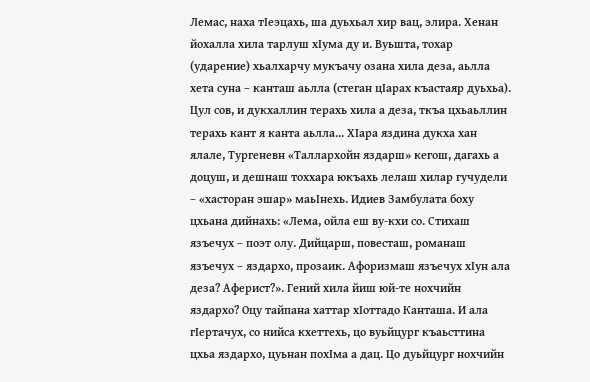Лемас, наха тIеэцахь, ша дуьхьал хир вац, элира. Хенан йохалла хила тарлуш хIума ду и. Вуьшта, тохар (ударение) хьалхарчу мукъачу озана хила деза, аьлла хета суна – канташ аьлла (стеган цIарах къастаяр дуьхьа). Цул сов, и дукхаллин терахь хила а деза, ткъа цхьаьллин терахь кант я канта аьлла... ХIара яздина дукха хан ялале, Тургеневн «Таллархойн яздарш» кегош, дагахь а доцуш, и дешнаш тоххара юкъахь лелаш хилар гучудели – «хасторан эшар» маьIнехь. Идиев Замбулата боху цхьана дийнахь: «Лема, ойла еш ву-кхи со. Стихаш язъечух – поэт олу. Дийцарш, повесташ, романаш язъечух – яздархо, прозаик. Афоризмаш язъечух хIун ала деза? Аферист?». Гений хила йиш юй-те нохчийн яздархо? Оцу тайпана хаттар хIоттадо Канташа. И ала гIертачух, со нийса кхеттехь, цо вуьйцург къаьсттина цхьа яздархо, цуьнан похIма а дац. Цо дуьйцург нохчийн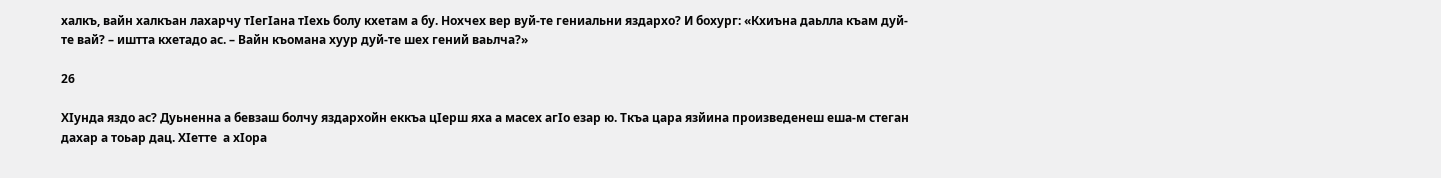халкъ, вайн халкъан лахарчу тIегIана тIехь болу кхетам а бу. Нохчех вер вуй-те гениальни яздархо? И бохург: «Кхиъна даьлла къам дуй-те вай? – иштта кхетадо ас. – Вайн къомана хуур дуй-те шех гений ваьлча?»

26

ХIунда яздо ас? Дуьненна а бевзаш болчу яздархойн еккъа цIерш яха а масех агIо езар ю. Ткъа цара язйина произведенеш еша-м стеган дахар а тоьар дац. ХIетте  а хIора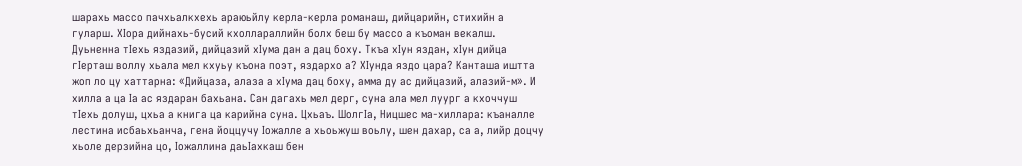шарахь массо пачхьалкхехь араюьйлу керла-керла романаш, дийцарийн, стихийн а гуларш. ХIора дийнахь-бусий кхоллараллийн болх беш бу массо а къоман векалш. Дуьненна тIехь яздазий, дийцазий хIума дан а дац боху. Ткъа хIун яздан, хIун дийца гIерташ воллу хьала мел кхуьу къона поэт, яздархо а? ХIунда яздо цара? Канташа иштта жоп ло цу хаттарна: «Дийцаза, алаза а хIума дац боху, амма ду ас дийцазий, алазий-м». И хилла а ца Iа ас яздаран бахьана. Сан дагахь мел дерг, суна ала мел луург а кхоччуш тIехь долуш, цхьа а книга ца карийна суна. Цхьаъ. ШолгIа, Ницшес ма-хиллара: къаналле лестина исбаьхьанча, гена йоццучу Iожалле а хьоьжуш воьлу, шен дахар, са а, лийр доцчу хьоле дерзийна цо, Iожаллина даьIахкаш бен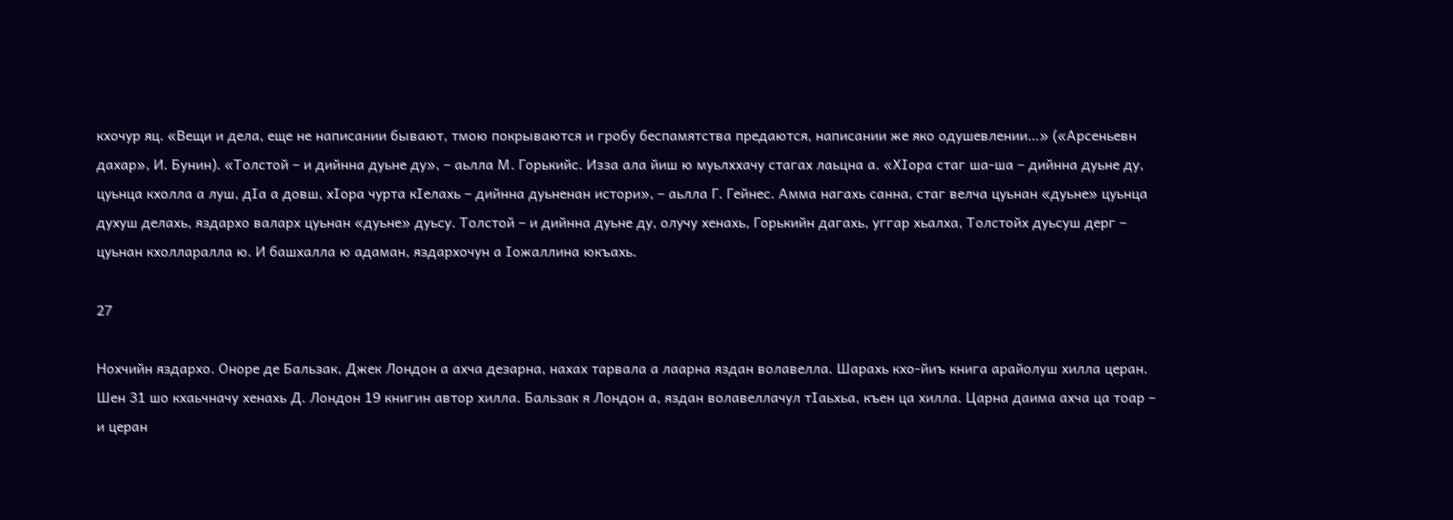кхочур яц. «Вещи и дела, еще не написании бывают, тмою покрываются и гробу беспамятства предаются, написании же яко одушевлении…» («Арсеньевн дахар», И. Бунин). «Толстой – и дийнна дуьне ду», – аьлла М. Горькийс. Изза ала йиш ю муьлххачу стагах лаьцна а. «ХIора стаг ша-ша – дийнна дуьне ду, цуьнца кхолла а луш, дIа а довш, хIора чурта кIелахь – дийнна дуьненан истори», – аьлла Г. Гейнес. Амма нагахь санна, стаг велча цуьнан «дуьне» цуьнца духуш делахь, яздархо валарх цуьнан «дуьне» дуьсу. Толстой – и дийнна дуьне ду, олучу хенахь, Горькийн дагахь, уггар хьалха, Толстойх дуьсуш дерг – цуьнан кхолларалла ю. И башхалла ю адаман, яздархочун а Iожаллина юкъахь.

27

Нохчийн яздархо. Оноре де Бальзак, Джек Лондон а ахча дезарна, нахах тарвала а лаарна яздан волавелла. Шарахь кхо-йиъ книга арайолуш хилла церан. Шен 31 шо кхаьчначу хенахь Д. Лондон 19 книгин автор хилла. Бальзак я Лондон а, яздан волавеллачул тIаьхьа, къен ца хилла. Царна даима ахча ца тоар – и церан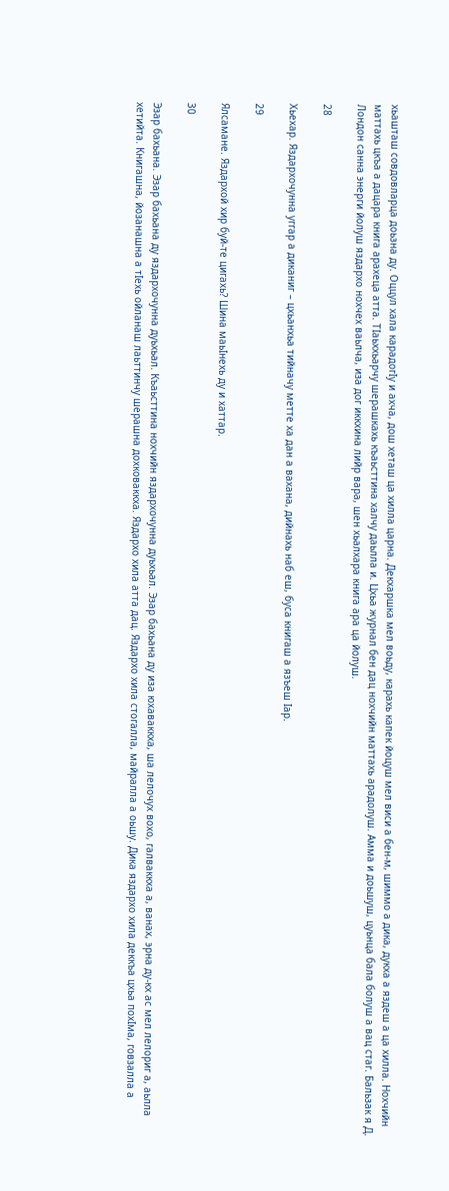хьашташ совдовларца доьзна ду. Оццул хала карадогIу и ахча, дош хеташ ца хилла царна. Декхаршка мел воьду, карахь капек йоцуш мел виси а бен-м, шиммо а дика, дукха а яздеш а ца хилла. Нохчийн маттахь цкъа а дацара книга арахеца атта. ТIаьххьарчу шерашкахь къаьсттина халчу даьлла и. Цхьа журнал бен дац нохчийн маттахь арадолуш. Амма и доьшуш, цуьнца бала болуш а вац стаг. Бальзак я Д. Лондон санна энерги йолуш яздархо нохчех ваьлча, иза дог иккхина лийр вара, шен хьалхара книга ара ца йолуш.

28

Хьехар. Яздархочунна уггар а диканиг – цхьанхьа тийначу метте ха дан а вахана, дийнахь наб еш, буса книгаш а язъеш Iар.

29

Ялсамане. Яздархой хир буй-те цигахь? Шина маьIнехь ду и хаттар.

30

Эзар бахьана. Эзар бахьана ду яздархочунна дуьхьал. Къаьсттина нохчийн яздархочунна дуьхьал. Эзар бахьана ду иза юхаваккха, ша лелочух вохо, галваккха а, ванах, эрна ду-кх ас мел лелориг а, аьлла хетийта. Книгашна, йозанашна а тIехь ойланаш лаьттинчу шерашна дохковаккха. Яздархо хила атта дац. Яздархо хила стогалла, майралла а оьшу. Дика яздархо хила деккъа цхьа похIма, говзалла а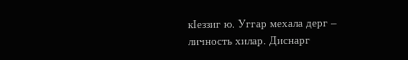кIеззиг ю. Уггар мехала дерг – личность хилар. Диснарг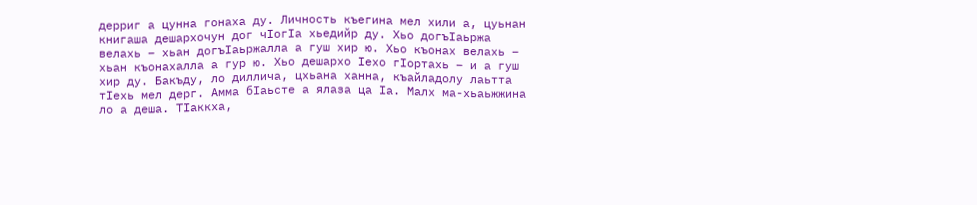дерриг а цунна гонаха ду. Личность къегина мел хили а, цуьнан книгаша дешархочун дог чIогIа хьедийр ду. Хьо догъIаьржа велахь – хьан догъIаьржалла а гуш хир ю. Хьо къонах велахь – хьан къонахалла а гур ю. Хьо дешархо Iехо гIортахь – и а гуш хир ду. Бакъду, ло диллича, цхьана ханна, къайладолу лаьтта тIехь мел дерг. Амма бIаьсте а ялаза ца Iа. Малх ма-хьаьжжина ло а деша. ТIаккха,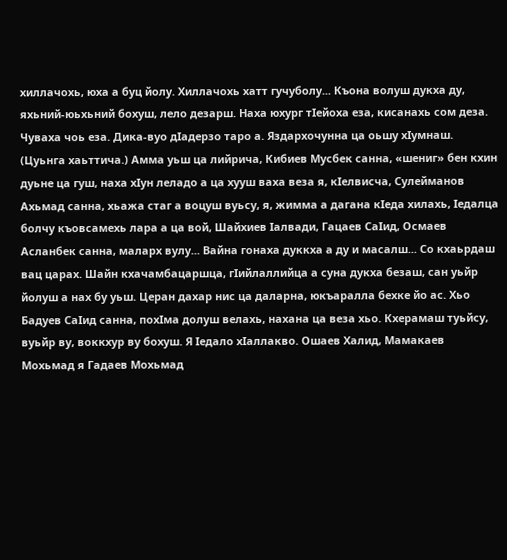хиллачохь, юха а буц йолу. Хиллачохь хатт гучуболу... Къона волуш дукха ду, яхьний-юьхьний бохуш, лело дезарш. Наха юхург тIейоха еза, кисанахь сом деза. Чуваха чоь еза. Дика-вуо дIадерзо таро а. Яздархочунна ца оьшу хIумнаш. (Цуьнга хаьттича.) Амма уьш ца лийрича, Кибиев Мусбек санна, «шениг» бен кхин дуьне ца гуш, наха хIун леладо а ца хууш ваха веза я, кIелвисча, Сулейманов Ахьмад санна, хьажа стаг а воцуш вуьсу, я, жимма а дагана кIеда хилахь, Iедалца болчу къовсамехь лара а ца вой, Шайхиев Iалвади, Гацаев СаIид, Осмаев Асланбек санна, маларх вулу... Вайна гонаха дуккха а ду и масалш... Со кхаьрдаш вац царах. Шайн кхачамбацаршца, гIийлаллийца а суна дукха безаш, сан уьйр йолуш а нах бу уьш. Церан дахар нис ца даларна, юкъаралла бехке йо ас. Хьо Бадуев СаIид санна, похIма долуш велахь, нахана ца веза хьо. Кхерамаш туьйсу, вуьйр ву, воккхур ву бохуш. Я Iедало хIаллакво. Ошаев Халид, Мамакаев Мохьмад я Гадаев Мохьмад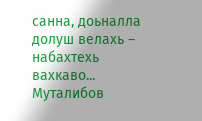санна, доьналла долуш велахь – набахтехь вахкаво... Муталибов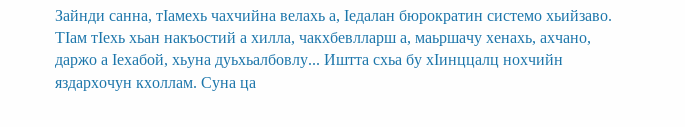Зайнди санна, тIамехь чахчийна велахь а, Iедалан бюрократин системо хьийзаво. ТIам тIехь хьан накъостий а хилла, чакхбевлларш а, маьршачу хенахь, ахчано, даржо а Iехабой, хьуна дуьхьалбовлу... Иштта схьа бу хIинццалц нохчийн яздархочун кхоллам. Суна ца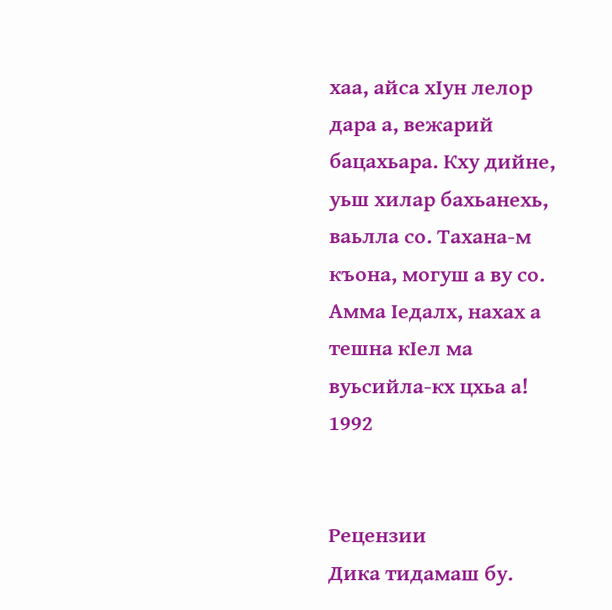хаа, айса хIун лелор дара а, вежарий бацахьара. Кху дийне, уьш хилар бахьанехь, ваьлла со. Тахана-м къона, могуш а ву со. Амма Iедалх, нахах а тешна кIел ма вуьсийла-кх цхьа а!
1992


Рецензии
Дика тидамаш бу.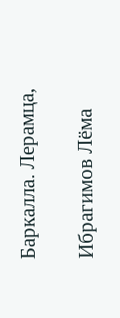Баркалла. Лерамца,

Ибрагимов Лёма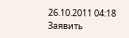26.10.2011 04:18     Заявить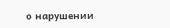о нарушении